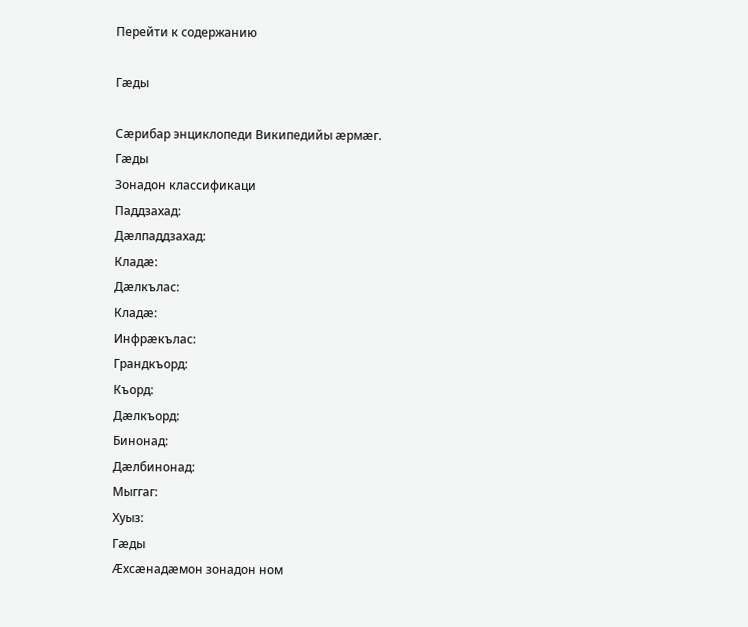Перейти к содержанию

Гæды

Сæрибар энциклопеди Википедийы æрмæг.
Гæды
Зонадон классификаци
Паддзахад:
Дæлпаддзахад:
Кладæ:
Дæлкълас:
Кладæ:
Инфрæкълас:
Грандкъорд:
Къорд:
Дæлкъорд:
Бинонад:
Дæлбинонад:
Мыггаг:
Хуыз:
Гæды
Æхсæнадæмон зонадон ном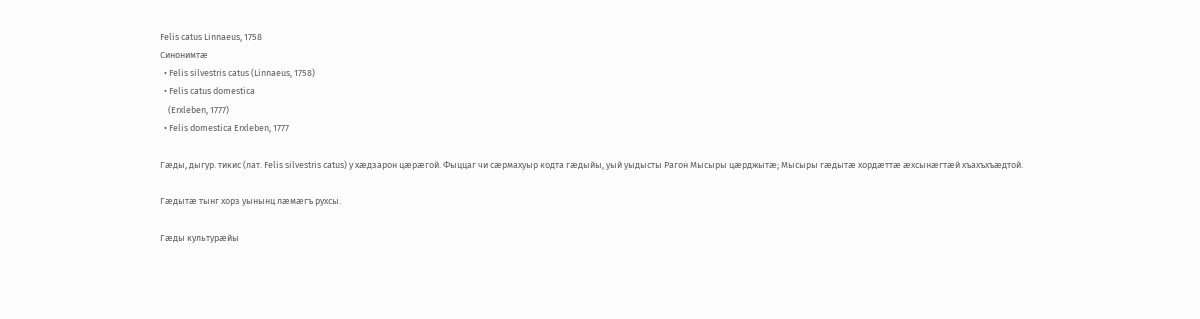Felis catus Linnaeus, 1758
Синонимтæ
  • Felis silvestris catus (Linnaeus, 1758)
  • Felis catus domestica
    (Erxleben, 1777)
  • Felis domestica Erxleben, 1777

Гæды, дыгур. тикис (лат. Felis silvestris catus) у хæдзарон цæрæгой. Фыццаг чи сæрмахуыр кодта гæдыйы, уый уыдысты Рагон Мысыры цæрджытæ; Мысыры гæдытæ хордæттæ æхсынæгтæй хъахъхъæдтой.

Гæдытæ тынг хорз уынынц лæмæгъ рухсы.

Гæды культурæйы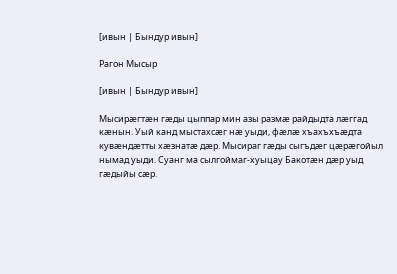[ивын | Бындур ивын]

Рагон Мысыр

[ивын | Бындур ивын]

Мысирæгтæн гæды цыппар мин азы размæ райдыдта лæггад кæнын. Уый канд мыстахсæг нæ уыди, фæлæ хъахъхъæдта кувæндæтты хæзнатæ дæр. Мысираг гæды сыгъдæг цæрæгойыл нымад уыди. Суанг ма сылгоймаг-хуыцау Бакотæн дæр уыд гæдыйы сæр.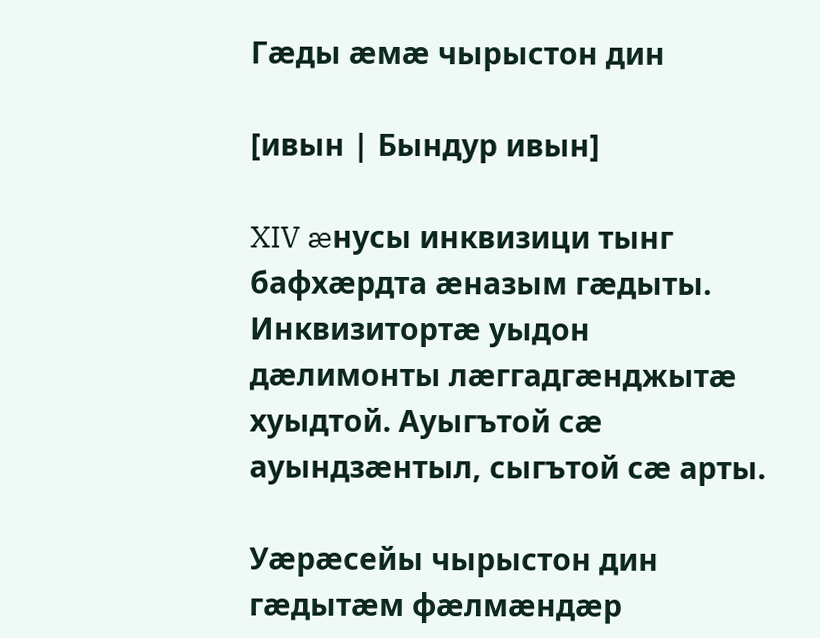Гæды æмæ чырыстон дин

[ивын | Бындур ивын]

XIV æнусы инквизици тынг бафхæрдта æназым гæдыты. Инквизитортæ уыдон дæлимонты лæггадгæнджытæ хуыдтой. Ауыгътой сæ ауындзæнтыл, сыгътой сæ арты.

Уæрæсейы чырыстон дин гæдытæм фæлмæндæр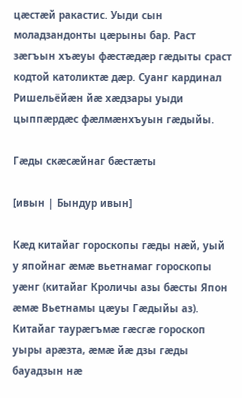цæстæй ракастис. Уыди сын моладзандонты цæрыны бар. Раст зæгъын хъæуы фæстæдæр гæдыты сраст кодтой католиктæ дæр. Суанг кардинал Ришельёйæн йæ хæдзары уыди цыппæрдæс фæлмæнхъуын гæдыйы.

Гæды скæсæйнаг бæстæты

[ивын | Бындур ивын]

Кæд китайаг гороскопы гæды нæй, уый у япойнаг æмæ вьетнамаг гороскопы уæнг (китайаг Кроличы азы бæсты Япон æмæ Вьетнамы цæуы Гæдыйы аз). Китайаг таурæгъмæ гæсгæ гороскоп уыры арæзта, æмæ йæ дзы гæды бауадзын нæ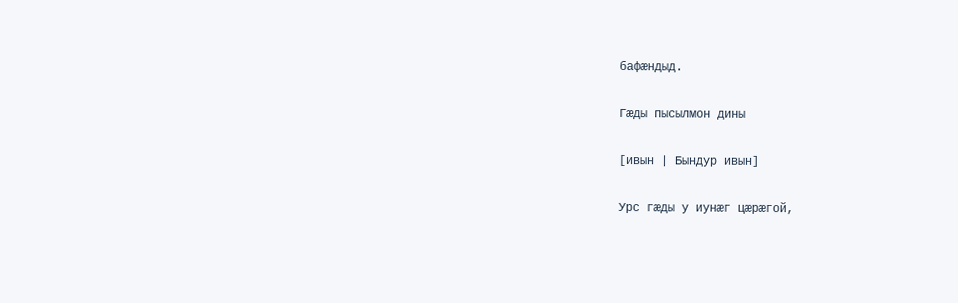бафæндыд.

Гæды пысылмон дины

[ивын | Бындур ивын]

Урс гæды у иунæг цæрæгой,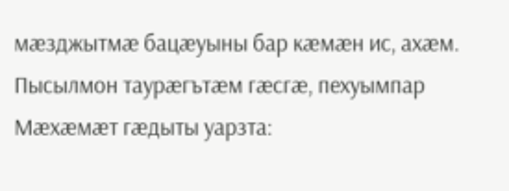мæзджытмæ бацæуыны бар кæмæн ис, ахæм. Пысылмон таурæгътæм гæсгæ, пехуымпар Мæхæмæт гæдыты уарзта: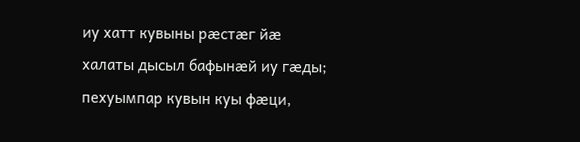иу хатт кувыны рæстæг йæ халаты дысыл бафынæй иу гæды; пехуымпар кувын куы фæци,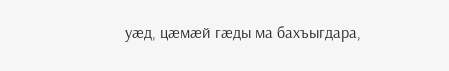уæд, цæмæй гæды ма бахъыгдара,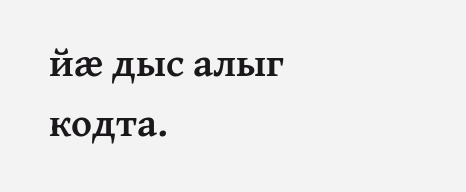йæ дыс алыг кодта.